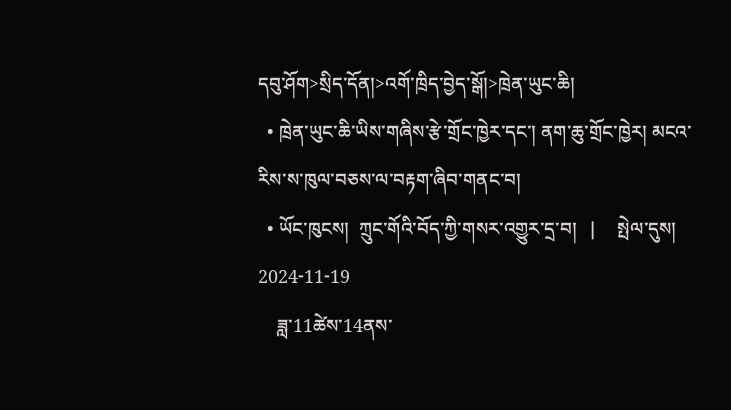དབུ་ཤོག>སྲིད་དོན།>འགོ་ཁྲིད་བྱེད་སྒོ།>ཁྲེན་ཡུང་ཆི།
  • ཁྲེན་ཡུང་ཆི་ཡིས་གཞིས་རྩེ་གྲོང་ཁྱེར་དང་། ནག་ཆུ་གྲོང་ཁྱེར། མངའ་རིས་ས་ཁུལ་བཅས་ལ་བརྟག་ཞིབ་གནང་བ།
  • ཡོང་ཁུངས།  ཀྲུང་གོའི་བོད་ཀྱི་གསར་འགྱུར་དྲ་བ།   |     སྤེལ་དུས།  2024-11-19
    ཟླ་11ཚེས་14ནས་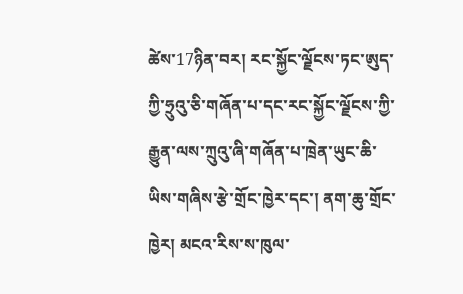ཚེས་17ཉིན་བར། རང་སྐྱོང་ལྗོངས་ཏང་ཨུད་ཀྱི་ཧྲུའུ་ཅི་གཞོན་པ་དང་རང་སྐྱོང་ལྗོངས་ཀྱི་རྒྱུན་ལས་ཀྲུའུ་ཞི་གཞོན་པ་ཁྲེན་ཡུང་ཆི་ཡིས་གཞིས་རྩེ་གྲོང་ཁྱེར་དང་། ནག་ཆུ་གྲོང་ཁྱེར། མངའ་རིས་ས་ཁུལ་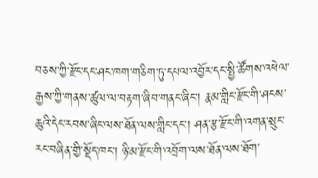བཅས་ཀྱི་རྫོང་དང་ཤང་ཁག་གཅིག་ཏུ་དཔལ་འབྱོར་དང་སྤྱི་ཚོགས་འཕེལ་རྒྱས་ཀྱི་གནས་ཚུལ་ལ་བརྟག་ཞིབ་གནང་ཞིང་། རྣམ་གླིང་རྫོང་གི་ཤངས་ཆུའི་དེང་རབས་ཞིང་ལས་ཐོན་ལས་གླིང་དང་། ཤན་རྩ་རྫོང་གི་འགན་སྲུང་རང་བཞིན་གྱི་སྡོད་ཁང་། ཉི་མ་རྫོང་གི་འབྲོག་ལས་ཐོན་ལས་ཐོག་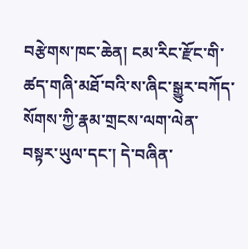བརྩེགས་ཁང་ཆེན། ངམ་རིང་རྫོང་གི་ཚད་གཞི་མཐོ་བའི་ས་ཞིང་སྒྱུར་བཀོད་སོགས་ཀྱི་རྣམ་གྲངས་ལག་ལེན་བསྟར་ཡུལ་དང་། དེ་བཞིན་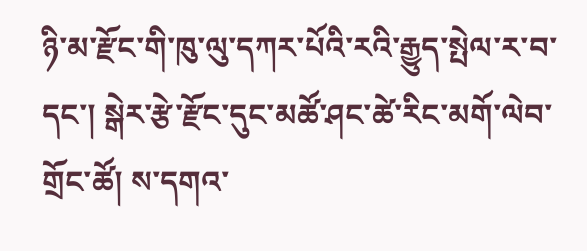ཉི་མ་རྫོང་གི་ཁུ་ལུ་དཀར་པོའི་རའི་རྒྱུད་སྤེལ་ར་བ་དང་། སྒེར་རྩེ་རྫོང་དུང་མཚོ་ཤང་ཚེ་རིང་མགོ་ལེབ་གྲོང་ཚོ། ས་དགའ་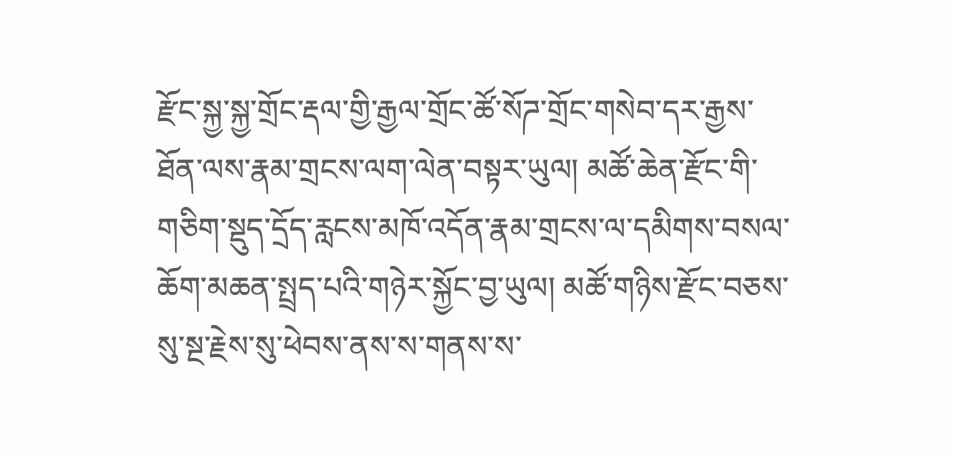རྫོང་སྐྱ་སྐྱ་གྲོང་རྡལ་གྱི་རྒྱལ་གྲོང་ཚོ་སོཌ་གྲོང་གསེབ་དར་རྒྱས་ཐོན་ལས་རྣམ་གྲངས་ལག་ལེན་བསྟར་ཡུལ། མཚོ་ཆེན་རྫོང་གི་གཅིག་སྡུད་དྲོད་རླངས་མཁོ་འདོན་རྣམ་གྲངས་ལ་དམིགས་བསལ་ཆོག་མཆན་སྤྲད་པའི་གཉེར་སྐྱོང་བྱ་ཡུལ། མཚོ་གཉིས་རྫོང་བཅས་སུ་སྔ་རྗེས་སུ་ཕེབས་ནས་ས་གནས་ས་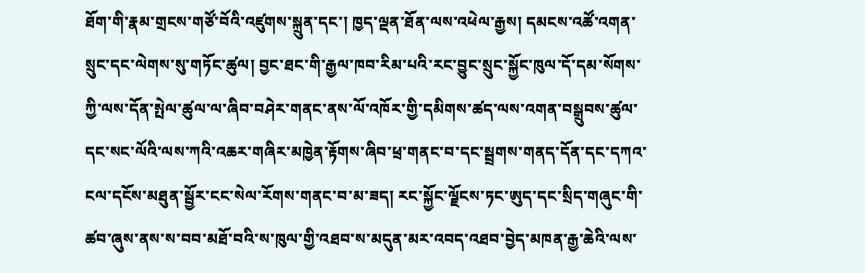ཐོག་གི་རྣམ་གྲངས་གཙོ་བོའི་འཛུགས་སྐྲུན་དང་། ཁྱད་ལྡན་ཐོན་ལས་འཕེལ་རྒྱས། དམངས་འཚོ་འགན་སྲུང་དང་ལེགས་སུ་གཏོང་ཚུལ། བྱང་ཐང་གི་རྒྱལ་ཁབ་རིམ་པའི་རང་བྱུང་སྲུང་སྐྱོང་ཁུལ་དོ་དམ་སོགས་ཀྱི་ལས་དོན་སྤེལ་ཚུལ་ལ་ཞིབ་བཤེར་གནང་ནས་ལོ་འཁོར་གྱི་དམིགས་ཚད་ལས་འགན་བསྒྲུབས་ཚུལ་དང་སང་ལོའི་ལས་ཀའི་འཆར་གཞིར་མཁྱེན་རྟོགས་ཞིབ་ཕྲ་གནང་བ་དང་སྦྲགས་གནད་དོན་དང་དཀའ་ངལ་དངོས་མཐུན་སྦྱོར་ངང་སེལ་རོགས་གནང་བ་མ་ཟད། རང་སྐྱོང་ལྗོངས་ཏང་ཨུད་དང་སྲིད་གཞུང་གི་ཚབ་ཞུས་ནས་ས་བབ་མཐོ་བའི་ས་ཁུལ་གྱི་འཐབ་ས་མདུན་མར་འབད་འཐབ་བྱེད་མཁན་རྒྱ་ཆེའི་ལས་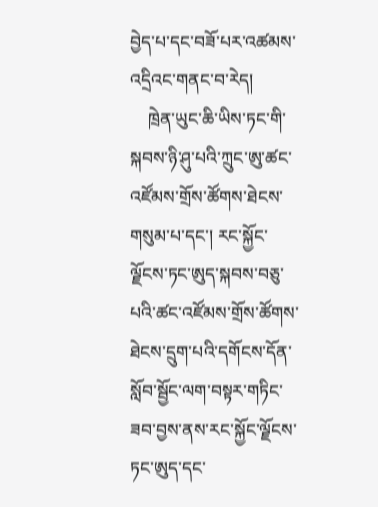བྱེད་པ་དང་བཟོ་པར་འཚམས་འདྲིའང་གནང་བ་རེད།
    ཁྲེན་ཡུང་ཆི་ཡིས་ཏང་གི་སྐབས་ཉི་ཤུ་པའི་ཀྲུང་ཨུ་ཚང་འཛོམས་གྲོས་ཚོགས་ཐེངས་གསུམ་པ་དང་། རང་སྐྱོང་ལྗོངས་ཏང་ཨུད་སྐབས་བཅུ་པའི་ཚང་འཛོམས་གྲོས་ཚོགས་ཐེངས་དྲུག་པའི་དགོངས་དོན་སློབ་སྦྱོང་ལག་བསྟར་གཏིང་ཟབ་བྱས་ནས་རང་སྐྱོང་ལྗོངས་ཏང་ཨུད་དང་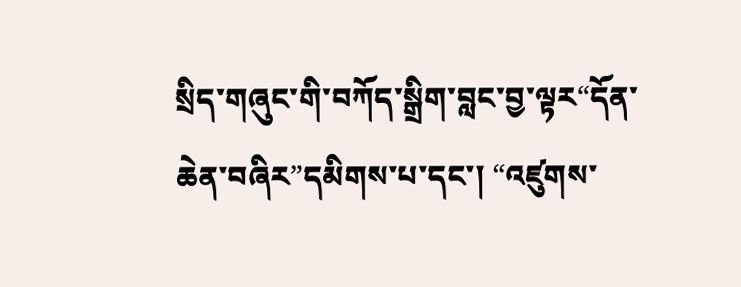སྲིད་གཞུང་གི་བཀོད་སྒྲིག་བླང་བྱ་ལྟར“དོན་ཆེན་བཞིར”དམིགས་པ་དང་། “འཛུགས་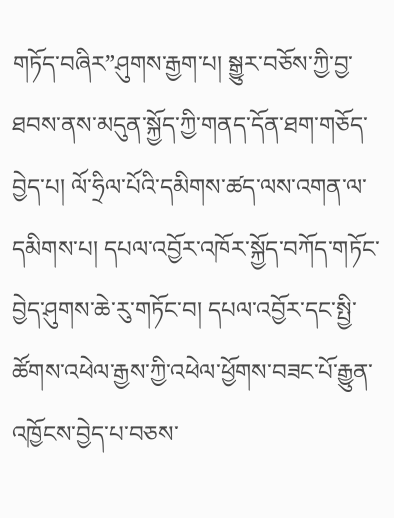གཏོད་བཞིར”ཤུགས་རྒྱག་པ། སྒྱུར་བཅོས་ཀྱི་བྱ་ཐབས་ནས་མདུན་སྐྱོད་ཀྱི་གནད་དོན་ཐག་གཅོད་བྱེད་པ། ལོ་ཧྲིལ་པོའི་དམིགས་ཚད་ལས་འགན་ལ་དམིགས་པ། དཔལ་འབྱོར་འཁོར་སྐྱོད་བཀོད་གཏོང་བྱེད་ཤུགས་ཆེ་རུ་གཏོང་བ། དཔལ་འབྱོར་དང་སྤྱི་ཚོགས་འཕེལ་རྒྱས་ཀྱི་འཕེལ་ཕྱོགས་བཟང་པོ་རྒྱུན་འཁྱོངས་བྱེད་པ་བཅས་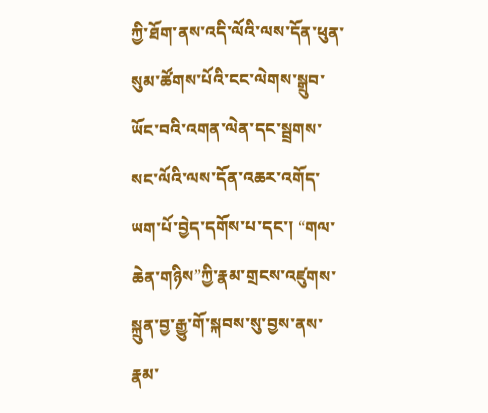ཀྱི་ཐོག་ནས་འདི་ལོའི་ལས་དོན་ཕུན་སུམ་ཚོགས་པོའི་ངང་ལེགས་སྒྲུབ་ཡོང་བའི་འགན་ལེན་དང་སྦྲགས་སང་ལོའི་ལས་དོན་འཆར་འགོད་ཡག་པོ་བྱེད་དགོས་པ་དང་། “གལ་ཆེན་གཉིས”ཀྱི་རྣམ་གྲངས་འཛུགས་སྐྲུན་བྱ་རྒྱུ་གོ་སྐབས་སུ་བྱས་ནས་རྣམ་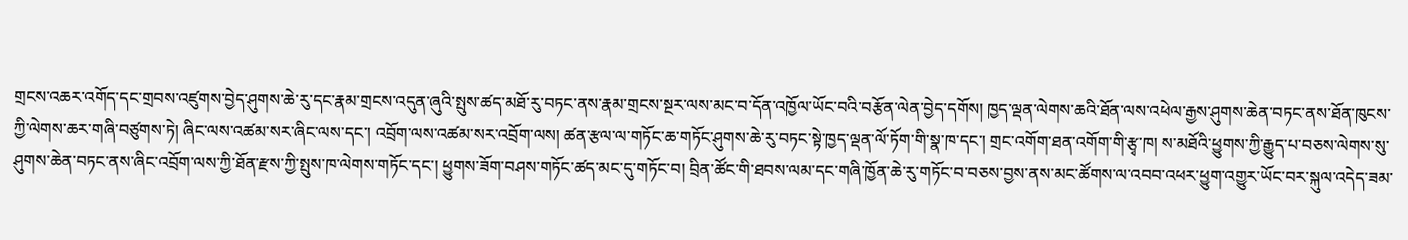གྲངས་འཆར་འགོད་དང་གྲབས་འཛུགས་བྱེད་ཤུགས་ཆེ་རུ་དང་རྣམ་གྲངས་འདུན་ཞུའི་སྤུས་ཚད་མཐོ་རུ་བཏང་ནས་རྣམ་གྲངས་སྔར་ལས་མང་བ་དོན་འཁྱོལ་ཡོང་བའི་བརྩོན་ལེན་བྱེད་དགོས། ཁྱད་ལྡན་ལེགས་ཆའི་ཐོན་ལས་འཕེལ་རྒྱས་ཤུགས་ཆེན་བཏང་ནས་ཐོན་ཁུངས་ཀྱི་ལེགས་ཆར་གཞི་བཙུགས་ཏེ། ཞིང་ལས་འཚམ་སར་ཞིང་ལས་དང་། འབྲོག་ལས་འཚམ་སར་འབྲོག་ལས། ཚན་རྩལ་ལ་གཏོང་ཆ་གཏོང་ཤུགས་ཆེ་རུ་བཏང་སྟེ་ཁྱད་ལྡན་ལོ་ཏོག་གི་སྣ་ཁ་དང་། གྲང་འགོག་ཐན་འགོག་གི་རྩྭ་ཁ། ས་མཐོའི་ཕྱུགས་ཀྱི་རྒྱུད་པ་བཅས་ལེགས་སུ་ཤུགས་ཆེན་བཏང་ནས་ཞིང་འབྲོག་ལས་ཀྱི་ཐོན་རྫས་ཀྱི་སྤུས་ཁ་ལེགས་གཏོང་དང་། ཕྱུགས་ཟོག་བཤས་གཏོང་ཚད་མང་དུ་གཏོང་བ། བྲིན་ཚོང་གི་ཐབས་ལམ་དང་གཞི་ཁྱོན་ཆེ་རུ་གཏོང་བ་བཅས་བྱས་ནས་མང་ཚོགས་ལ་འབབ་འཕར་ཕྱུག་འགྱུར་ཡོང་བར་སྐུལ་འདེད་ཟམ་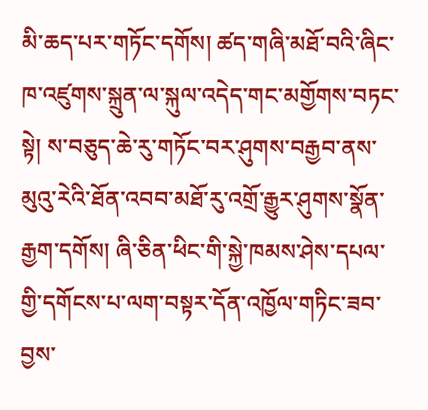མི་ཆད་པར་གཏོང་དགོས། ཚད་གཞི་མཐོ་བའི་ཞིང་ཁ་འཛུགས་སྐྲུན་ལ་སྐུལ་འདེད་གང་མགྱོགས་བཏང་སྟེ། ས་བཅུད་ཆེ་རུ་གཏོང་བར་ཤུགས་བརྒྱབ་ནས་མུའུ་རེའི་ཐོན་འབབ་མཐོ་རུ་འགྲོ་རྒྱུར་ཤུགས་སྣོན་རྒྱག་དགོས། ཞི་ཅིན་ཕིང་གི་སྐྱེ་ཁམས་ཤེས་དཔལ་གྱི་དགོངས་པ་ལག་བསྟར་དོན་འཁྱོལ་གཏིང་ཟབ་བྱས་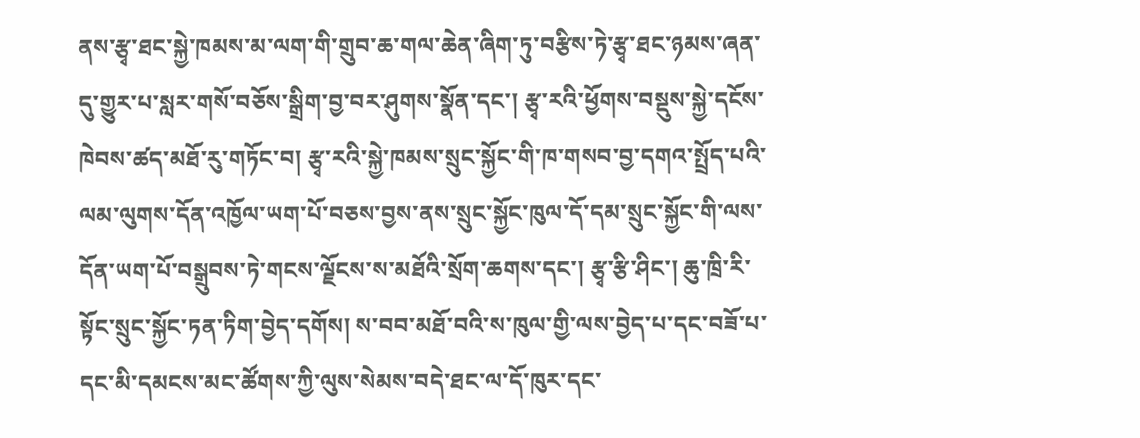ནས་རྩྭ་ཐང་སྐྱེ་ཁམས་མ་ལག་གི་གྲུབ་ཆ་གལ་ཆེན་ཞིག་ཏུ་བརྩིས་ཏེ་རྩྭ་ཐང་ཉམས་ཞན་དུ་གྱུར་པ་སླར་གསོ་བཅོས་སྒྲིག་བྱ་བར་ཤུགས་སྣོན་དང་། རྩྭ་རའི་ཕྱོགས་བསྡུས་སྐྱེ་དངོས་ཁེབས་ཚད་མཐོ་རུ་གཏོང་བ། རྩྭ་རའི་སྐྱེ་ཁམས་སྲུང་སྐྱོང་གི་ཁ་གསབ་བྱ་དགའ་སྤྲོད་པའི་ལམ་ལུགས་དོན་འཁྱོལ་ཡག་པོ་བཅས་བྱས་ནས་སྲུང་སྐྱོང་ཁུལ་དོ་དམ་སྲུང་སྐྱོང་གི་ལས་དོན་ཡག་པོ་བསྒྲུབས་ཏེ་གངས་ལྗོངས་ས་མཐོའི་སྲོག་ཆགས་དང་། རྩྭ་རྩི་ཤིང་། ཆུ་ཁྲི་རི་སྟོང་སྲུང་སྐྱོང་ཏན་ཏིག་བྱེད་དགོས། ས་བབ་མཐོ་བའི་ས་ཁུལ་གྱི་ལས་བྱེད་པ་དང་བཟོ་པ་དང་མི་དམངས་མང་ཚོགས་ཀྱི་ལུས་སེམས་བདེ་ཐང་ལ་དོ་ཁུར་དང་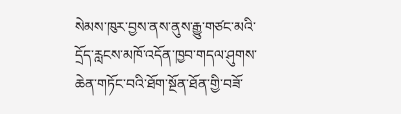སེམས་ཁུར་བྱས་ནས་ནུས་རྒྱུ་གཙང་མའི་དྲོད་རླངས་མཁོ་འདོན་ཁྱབ་གདལ་ཤུགས་ཆེན་གཏོང་བའི་ཐོག་སྔོན་ཐོན་གྱི་བཟོ་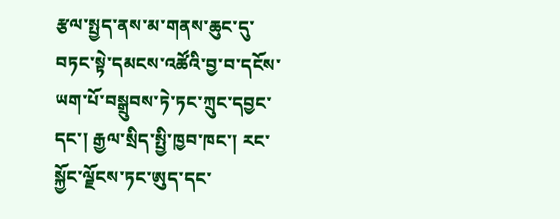རྩལ་སྤྱད་ནས་མ་གནས་ཆུང་དུ་བཏང་སྟེ་དམངས་འཚོའི་བྱ་བ་དངོས་ཡག་པོ་བསྒྲུབས་ཏེ་ཏང་ཀྲུང་དབྱང་དང་། རྒྱལ་སྲིད་སྤྱི་ཁྱབ་ཁང་། རང་སྐྱོང་ལྗོངས་ཏང་ཨུད་དང་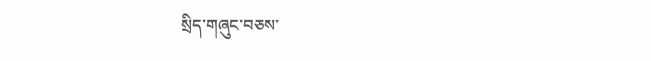སྲིད་གཞུང་བཅས་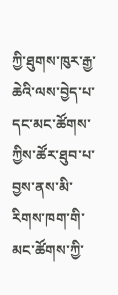ཀྱི་ཐུགས་ཁུར་རྒྱ་ཆེའི་ལས་བྱེད་པ་དང་མང་ཚོགས་ཀྱིས་ཚོར་ཐུབ་པ་བྱས་ནས་མི་རིགས་ཁག་གི་མང་ཚོགས་ཀྱི་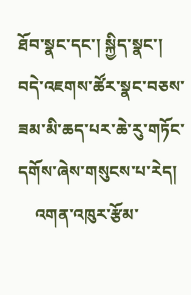ཐོབ་སྣང་དང་། སྐྱིད་སྣང་། བདེ་འཇགས་ཚོར་སྣང་བཅས་ཟམ་མི་ཆད་པར་ཆེ་རུ་གཏོང་དགོས་ཞེས་གསུངས་པ་རེད།
    འགན་འཁུར་རྩོམ་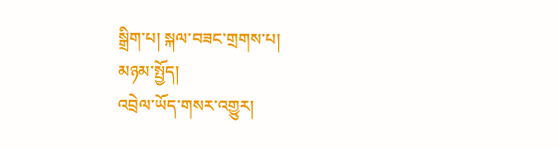སྒྲིག་པ། སྐལ་བཟང་གྲགས་པ།
མཉམ་སྤྱོད།
འབྲེལ་ཡོད་གསར་འགྱུར།